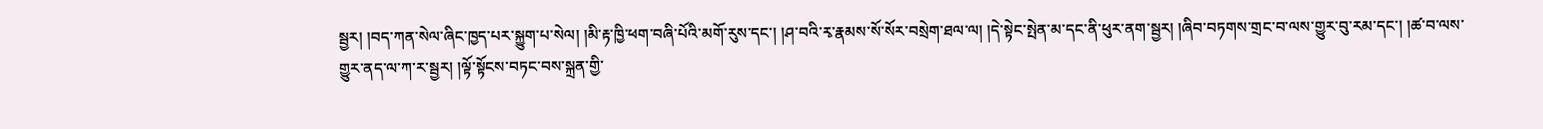སྦྱར། །བད་ཀན་སེལ་ཞིང་ཁྱད་པར་སྐྱུག་པ་སེལ། །མི་རྟ་ཁྱི་ཕག་བཞི་པོའི་མགོ་རུས་དང་། །ཤ་བའི་རྭ་རྣམས་སོ་སོར་བསྲེག་ཐལ་ལ། །དེ་སྟེང་སྤེན་མ་དང་ནི་ཕུར་ནག་སྦྱར། །ཞིབ་བཏགས་གྲང་བ་ལས་གྱུར་བུ་རམ་དང་། །ཚ་བ་ལས་གྱུར་ནད་ལ་ཀ་ར་སྦྱར། །ལྟོ་སྟོངས་བཏང་བས་སྐྲན་གྱི་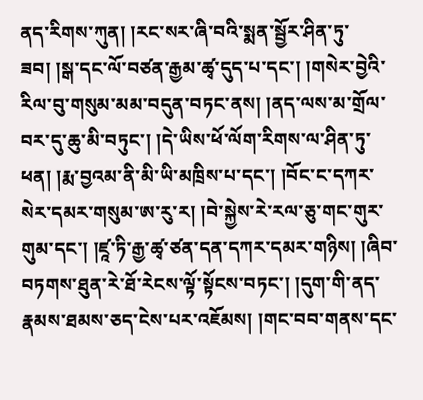ནད་རིགས་ཀུན། །རང་སར་ཞི་བའི་སྨན་སྦྱོར་ཤིན་ཏུ་ཟབ། །སྒ་དང་ལོ་བཙན་རྒྱམ་ཚྭ་དུད་པ་དང་། །གསེར་བྱེའི་རིལ་བུ་གསུམ་མམ་བདུན་བཏང་ནས། །ནད་ལས་མ་གྲོལ་བར་དུ་ཆུ་མི་བཏུང་། །དེ་ཡིས་ཕོ་ལོག་རིགས་ལ་ཤིན་ཏུ་ཕན། །རྨ་བྱའམ་ནི་མི་ཡི་མཁྲིས་པ་དང་། །བོང་ང་དཀར་སེར་དམར་གསུམ་ཨ་རུ་ར། །བེ་སྐྱེས་རེ་རལ་ཅུ་གང་གུར་གུམ་དང་། །ཛཱ་ཏི་རྒྱ་ཚྭ་ཙན་དན་དཀར་དམར་གཉིས། །ཞིབ་བཏགས་ཐུན་རེ་ཐོ་རེངས་ལྟོ་སྟོངས་བཏང་། །དུག་གི་ནད་རྣམས་ཐམས་ཅད་ངེས་པར་འཇོམས། །གང་བབ་གནས་དང་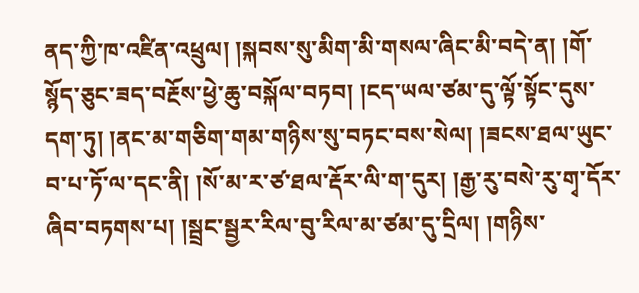ནད་ཀྱི་ཁ་འཛིན་འཕྲུལ། །སྐབས་སུ་མིག་མི་གསལ་ཞིང་མི་བདེ་ན། །གོ་སྙོད་ཅུང་ཟད་བརྔོས་ཕྱེ་ཆུ་བསྐོལ་བཏབ། །ངད་ཡལ་ཙམ་དུ་ལྟོ་སྟོང་དུས་དག་ཏུ། །ནང་མ་གཅིག་གམ་གཉིས་སུ་བཏང་བས་སེལ། །ཟངས་ཐལ་ཡུང་བ་པ་ཏོ་ལ་དང་ནི། །སོ་མ་ར་ཙ་ཐལ་རྡོར་ལི་ག་དུར། །རྒྱ་རུ་བསེ་རུ་གྭ་དོར་ཞིབ་བཏགས་པ། །སྦྲང་སྦྱར་རིལ་བུ་རིལ་མ་ཙམ་དུ་དྲིལ། །གཉིས་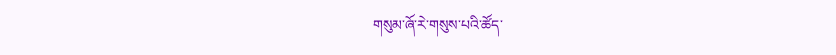གསུམ་ཞོ་རེ་གསུས་པའི་ཚོད་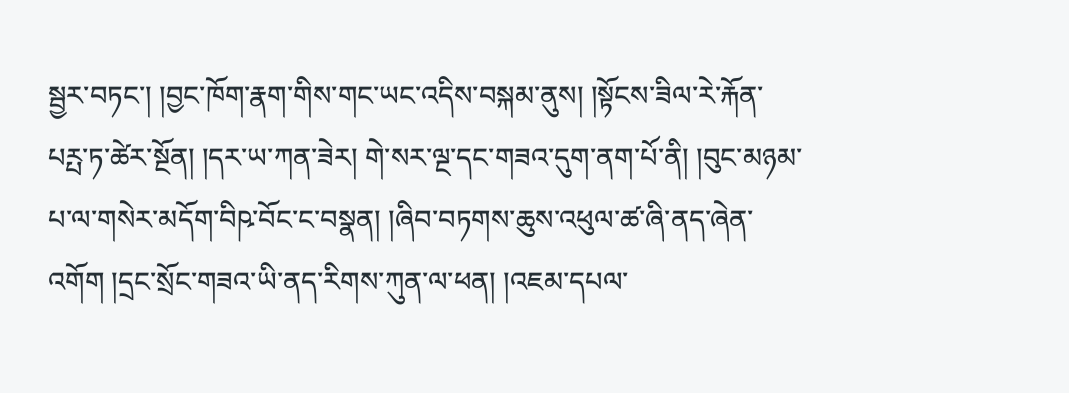སྦྱར་བཏང་། །བྱང་ཁོག་རྣག་གིས་གང་ཡང་འདིས་བསྐམ་ནུས། །སྟོངས་ཟིལ་རེ་རྐོན་པཪྤ་ཏ་ཚེར་སྔོན། །དར་ཡ་ཀན་ཟེར། གེ་སར་ལྔ་དང་གཟའ་དུག་ནག་པོ་ནི། །བུང་མཉམ་པ་ལ་གསེར་མདོག་བིཥ་བོང་ང་བསྣན། །ཞིབ་བཏགས་ཆུས་འཕུལ་ཚ་ཞི་ནད་ཞེན་
འགོག །དྲང་སྲོང་གཟའ་ཡི་ནད་རིགས་ཀུན་ལ་ཕན། །འཇམ་དཔལ་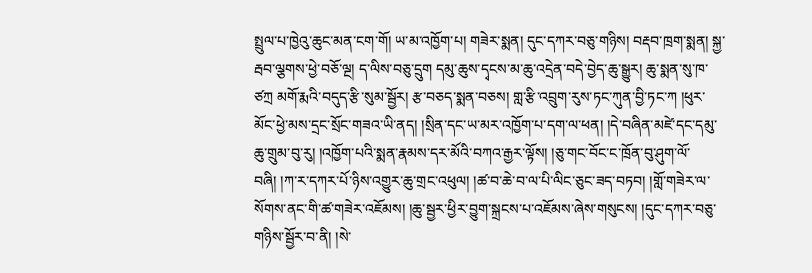སྤྲུལ་པ་ཁྱེའུ་ཆུང་མན་ངག་གོ། ཡ་མ་འཁྱོག་པ། གཟེར་སྨན། དུང་དཀར་བཅུ་གཉིས། བརྡབ་ཁྲག་སྨན། སྐྱ་རྦབ་ལྕགས་ཕྱེ་བཅོ་ལྔ། ད་ལིས་བཅུ་དྲུག དམུ་ཆུས་དྭངས་མ་ཆུ་འདྲེན་བདེ་བྱེད་ཆུ་སྒྱུར། ཆུ་སྨན་སུ་ཁ་ཙཀྲ མགོ་རྨའི་བདུད་རྩི་སུམ་སྦྱོར། རྩ་བཅད་སྨན་བཅས། གླ་རྩི་འབྲུག་རུས་ཏང་ཀུན་བྱི་ཏང་ཀ །ཕུར་མོང་ཕྱེ་མས་དྲང་སྲོང་གཟའ་ཡི་ནད། །སྲིན་དང་ཡ་མར་འཁྱོག་པ་དག་ལ་ཕན། །དེ་བཞིན་མཛེ་དང་དམུ་ཆུ་གྲུམ་བུ་རུ། །འཁྱོག་པའི་སྨན་རྣམས་དར་མོའི་བཀའ་རྒྱར་ལྟོས། །ཅུ་གང་བོང་ང་ཁྲོན་བུ་ཤུག་ལོ་བཞི། །ཀ་ར་དཀར་པོ་ཉིས་འགྱུར་ཆུ་གྲང་འཕུལ། །ཚ་བ་ཆེ་བ་ལ་པི་ལིང་ཅུང་ཟད་བཏབ། །གློ་གཟེར་ལ་སོགས་ནང་གི་ཚ་གཟེར་འཇོམས། །ཆུ་སྦྱར་ཕྱིར་བྱུག་སྐྲངས་པ་འཇོམས་ཞེས་གསུངས། །དུང་དཀར་བཅུ་གཉིས་སྦྱོར་བ་ནི། །སེ་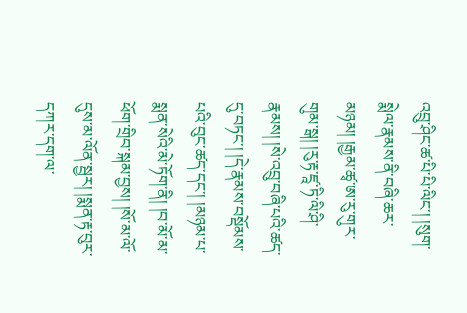འབྲུ་ཤིང་ཚ་པི་པི་ལིང་། །སུག་སྨེལ་རྣམས་ནི་བཞི་ཆར་མཉམ། །རྒྱམ་ཚྭ་ཨ་རུ་གུར་གུམ་སྒ། །རུ་རྟ་ཛཱ་ཏི་ལི་ཤི་རྣམས། །སེ་འབྲུ་བཞི་པའི་ཚད་དུ་བཏང་། །དེ་རྣམས་བསྡོམས་པའི་བུང་ཚད་དང་། །མཉམ་པ་སྨན་སེའི་མེ་ཏོག་ནི། །བ་མོ་མ་ཕོག་གྲིབ་སྐམ་བྱས། །སོ་མ་ལོ་དུས་མ་ལོན་སྦྱར། །སྨན་རྟ་བུར་དཀར་དག་ལ་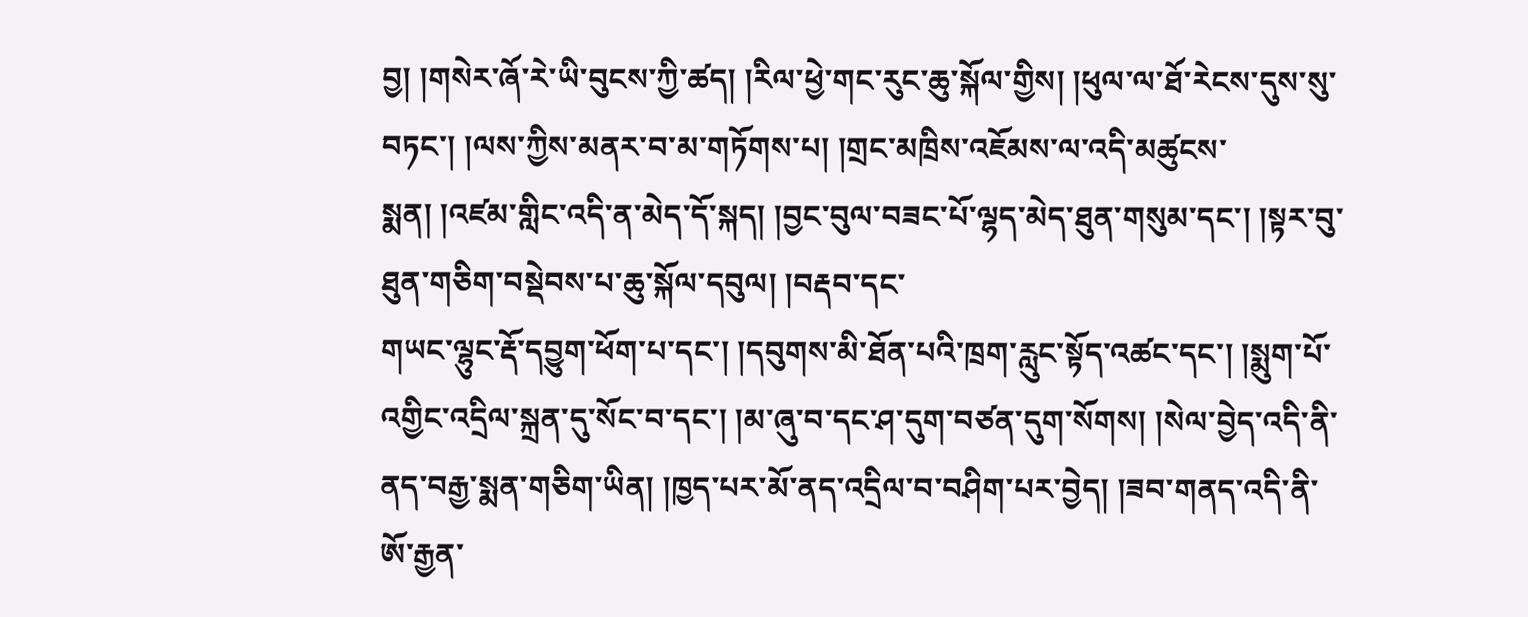བྱ། །གསེར་ཞོ་རེ་ཡི་བུངས་ཀྱི་ཚད། །རིལ་ཕྱེ་གང་རུང་ཆུ་སྐོལ་གྱིས། །ཕུལ་ལ་ཐོ་རེངས་དུས་སུ་བཏང་། །ལས་ཀྱིས་མནར་བ་མ་གཏོགས་པ། །གྲང་མཁྲིས་འཇོམས་ལ་འདི་མཚུངས་སྨན། །འཛམ་གླིང་འདི་ན་མེད་དོ་སྐད། །བྱང་བུལ་བཟང་པོ་ལྷད་མེད་ཐུན་གསུམ་དང་། །སྟར་བུ་ཐུན་གཅིག་བསྡེབས་པ་ཆུ་སྐོལ་དབུལ། །བརྡབ་དང་
གཡང་ལྷུང་རྡོ་དབྱུག་ཕོག་པ་དང་། །དབུགས་མི་ཐོན་པའི་ཁྲག་རླུང་སྟོད་འཚང་དང་། །སྨུག་པོ་འགྱིང་འདྲིལ་སྐྲན་དུ་སོང་བ་དང་། །མ་ཞུ་བ་དང་ཤ་དུག་བཙན་དུག་སོགས། །སེལ་བྱེད་འདི་ནི་ནད་བརྒྱ་སྨན་གཅིག་ཡིན། །ཁྱད་པར་མོ་ནད་འདྲིལ་བ་བཤིག་པར་བྱེད། །ཟབ་གནད་འདི་ནི་ཨོ་རྒྱན་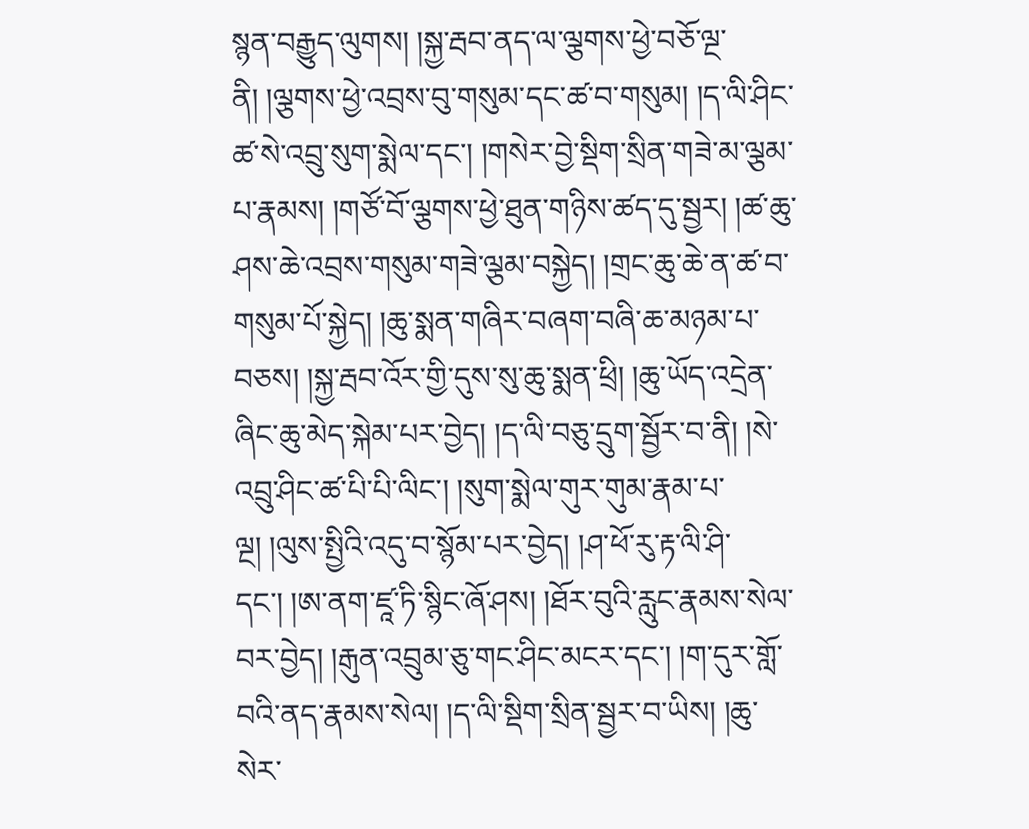སྙན་བརྒྱུད་ལུགས། །སྐྱ་རྦབ་ནད་ལ་ལྕགས་ཕྱེ་བཅོ་ལྔ་ནི། །ལྕགས་ཕྱེ་འབྲས་བུ་གསུམ་དང་ཚ་བ་གསུམ། །ད་ལི་ཤིང་ཚ་སེ་འབྲུ་སུག་སྨེལ་དང་། །གསེར་བྱེ་སྡིག་སྲིན་གཟེ་མ་ལྕམ་པ་རྣམས། །གཙོ་བོ་ལྕགས་ཕྱེ་ཐུན་གཉིས་ཚད་དུ་སྦྱར། །ཚ་ཆུ་ཤས་ཆེ་འབྲས་གསུམ་གཟེ་ལྕམ་བསྐྱེད། །གྲང་ཆུ་ཆེ་ན་ཚ་བ་གསུམ་པོ་སྐྱེད། །ཆུ་སྨན་གཞིར་བཞག་བཞི་ཆ་མཉམ་པ་བཅས། །སྐྱ་རྦབ་འོར་གྱི་དུས་སུ་ཆུ་སྨན་ཕྲི། །ཆུ་ཡོད་འདྲེན་ཞིང་ཆུ་མེད་སྐེམ་པར་བྱེད། །ད་ལི་བཅུ་དྲུག་སྦྱོར་བ་ནི། །སེ་འབྲུ་ཤིང་ཚ་པི་པི་ལིང་། །སུག་སྨེལ་གུར་གུམ་རྣམ་པ་ལྔ། །ལུས་སྤྱིའི་འདུ་བ་སྙོམ་པར་བྱེད། །ཤ་ཕོ་རུ་རྟ་ལི་ཤི་དང་། །ཨ་ནག་ཛཱ་ཏི་སྙིང་ཞོ་ཤས། །ཐོར་བུའི་རླུང་རྣམས་སེལ་བར་བྱེད། །རྒུན་འབྲུམ་ཅུ་གང་ཤིང་མངར་དང་། །ག་དུར་གློ་བའི་ནད་རྣམས་སེལ། །ད་ལི་སྡིག་སྲིན་སྦྱར་བ་ཡིས། །ཆུ་སེར་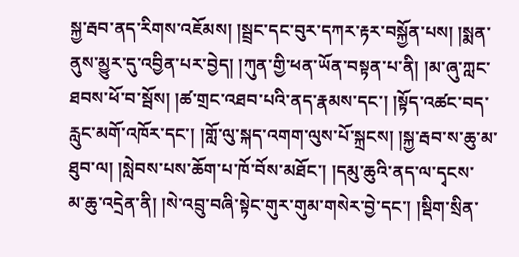སྐྱ་རྦབ་ནད་རིགས་འཇོམས། །སྦྲང་དང་བུར་དཀར་རྟར་བསྐྱོན་པས། །སྨན་ནུས་མྱུར་དུ་འབྱིན་པར་བྱེད། །ཀུན་གྱི་ཕན་ཡོན་བསྟན་པ་ནི། །མ་ཞུ་ཀླང་ཐབས་ཕོ་བ་སྦོས། །ཚ་གྲང་འཐབ་པའི་ནད་རྣམས་དང་། །སྟོད་འཚང་བད་རླུང་མགོ་འཁོར་དང་། །གློ་ལུ་སྐད་འགག་ལུས་པོ་སྐྲངས། །སྐྱ་རྦབ་ས་ཆུ་མ་ཐུབ་ལ། །སླེབས་པས་ཆོག་པ་ཁོ་བོས་མཐོང་། །དམུ་ཆུའི་ནད་ལ་དྭངས་
མ་ཆུ་འདྲེན་ནི། །སེ་འབྲུ་བཞི་སྟེང་གུར་གུམ་གསེར་བྱེ་དང་། །སྡིག་སྲིན་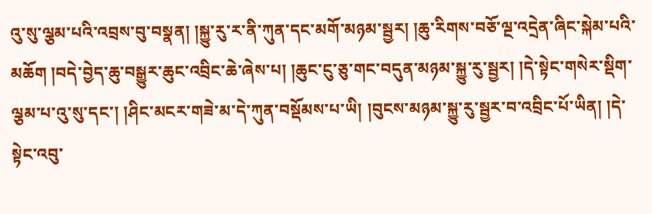འུ་སུ་ལྕམ་པའི་འབྲས་བུ་བསྣན། །སྐྱུ་རུ་ར་ནི་ཀུན་དང་མགོ་མཉམ་སྦྱར། །ཆུ་རིགས་བཅོ་ལྔ་འདྲེན་ཞིང་སྐེམ་པའི་མཆོག །བདེ་བྱེད་ཆུ་བསྒྱུར་ཆུང་འབྲིང་ཆེ་ཞེས་པ། །ཆུང་ངུ་ཅུ་གང་བདུན་མཉམ་སྐྱུ་རུ་སྦྱར། །དེ་སྟེང་གསེར་སྡིག་ལྕམ་པ་འུ་སུ་དང་། །ཤིང་མངར་གཟེ་མ་དེ་ཀུན་བསྡོམས་པ་ཡི། །བུངས་མཉམ་སྐྱུ་རུ་སྦྱར་བ་འབྲིང་པོ་ཡིན། །དེ་སྟེང་འབུ་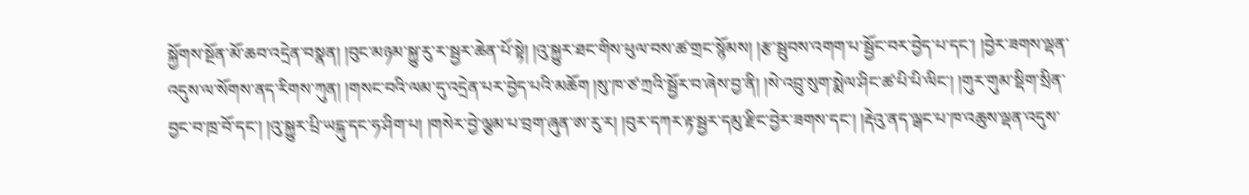སྐྱོགས་སྔོན་མོ་ཆབ་འདྲེན་བསྣན། །བུང་མཉམ་སྐྱུ་རུ་ར་སྦྱར་ཆེན་པོ་སྟེ། །འུ་སྐྱུར་ཐང་གིས་ཕུལ་བས་ཚ་གྲང་སྙོམས། །རྩ་སྦུབས་འགག་པ་སྦྱོང་བར་བྱེད་པ་དང་། །བྱེར་ཟགས་ལྡན་འདུས་ལ་སོགས་ནད་རིགས་ཀུན། །གསང་བའི་ལམ་དུ་འདྲེན་པར་བྱེད་པའི་མཆོག །སུ་ཁ་ཙ་ཀྲའི་སྦྱོར་བ་ཞེས་བྱ་ནི། །སེ་འབྲུ་སུག་སྨེལ་ཤིང་ཚ་པི་པི་ལིང་། །གུར་གུམ་སྡིག་སྲིན་བྱང་བ་ཁྲ་བོ་དང་། །འུ་སྐྱུར་པྲི་ཡངྐུ་དང་ཧ་ཤིག་པ། །གསེར་བྱེ་ལྕམ་པ་བྲག་ཞུན་ཨ་རུ་ར། །བུར་དཀར་རྟ་སྦྱར་དམུ་རྫིང་བྱེར་ཟགས་དང་། །རྡེའུ་ནད་ལྒང་པ་ཁ་འཆུས་ལྡན་འདུས་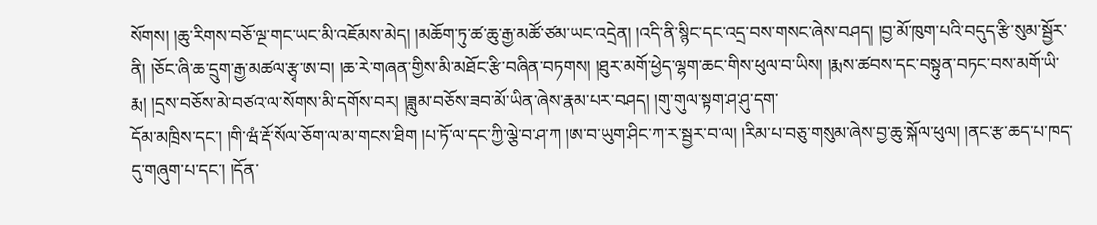སོགས། །ཆུ་རིགས་བཅོ་ལྔ་གང་ཡང་མི་འཇོམས་མེད། །མཆོག་ཏུ་ཚ་ཆུ་རྒྱ་མཚོ་ཙམ་ཡང་འདྲེན། །འདི་ནི་སྙིང་དང་འདྲ་བས་གསང་ཞེས་བཤད། །བྱ་མོ་ཁུག་པའི་བདུད་རྩི་སུམ་སྦྱོར་ནི། །ཅོང་ཞི་ཆ་དྲུག་རྒྱ་མཚལ་རྩྭ་ཨ་བ། །ཆ་རེ་གཞན་གྱིས་མི་མཐོང་རྩི་བཞིན་བཏགས། །ཐུར་མགོ་ཕྱེད་ལྷག་ཆང་གིས་ཕུལ་བ་ཡིས། །རྨས་ཚབས་དང་བསྟུན་བཏང་བས་མགོ་ཡི་རྨ། །དྲས་བཅོས་མེ་བཙའ་ལ་སོགས་མི་དགོས་བར། །ཟླུམ་བཅོས་ཟབ་མོ་ཡིན་ཞེས་རྣམ་པར་བཤད། །གུ་གུལ་སྟག་ཤ་ཤུ་དག་
དོམ་མཁྲིས་དང་། །གི་ཝཾ་རྡོ་སོལ་ཅོག་ལ་མ་གངས་ཐིག །པ་ཏོ་ལ་དང་ཀྱི་ལྕེ་བ་ཤ་ཀ །ཨ་བ་ཡུག་ཤིང་ཀ་ར་སྦྱར་བ་ལ། །རིམ་པ་བཅུ་གསུམ་ཞེས་བྱ་ཆུ་སྐོལ་ཕུལ། །ནང་རྩ་ཆད་པ་ཁད་དུ་གཞུག་པ་དང་། །དོན་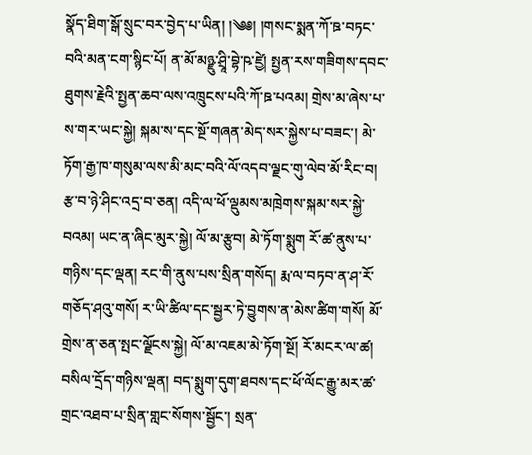སྣོད་ཐིག་སྒོ་སྲུང་བར་བྱེད་པ་ཡིན། །༄༅། །གསང་སྨན་ཀོ་ཋ་བཏང་བའི་མན་ངག་སྙིང་པོ། ན་མོ་མཉྫུ་ཤྲཱི་བྷེ་ཥ་ཛྱེ། སྤྱན་རས་གཟིགས་དབང་ཐུགས་རྗེའི་སྤྱན་ཆབ་ལས་འཁྲུངས་པའི་ཀོ་ཋ་པའམ། གྲེས་མ་ཞེས་པ་ས་གར་ཡང་སྐྱེ། སྐམ་ས་དང་སྔོ་གཞན་མེད་སར་སྐྱེས་པ་བཟང་། མེ་ཏོག་རྒྱ་ཁ་གསུམ་ལས་མི་མང་བའི་ལོ་འདབ་ལྗང་གུ་ལེབ་མོ་རིང་བ། རྩ་བ་ཉེ་ཤིང་འདྲ་བ་ཅན། འདི་ལ་ཕོ་ལྡུམས་མཁྲེགས་སྐམ་སར་སྐྱེ་བའམ། ཡང་ན་ཞིང་མུར་སྐྱེ། ལོ་མ་རྩུབ། མེ་ཏོག་སྨུག རོ་ཚ་ནུས་པ་གཉིས་དང་ལྡན། རང་གི་ནུས་པས་སྲིན་གསོད། རྨ་ལ་བཏབ་ན་ཤ་རོ་གཅོད་ཤའུ་གསོ། ར་ཡི་ཚིལ་དང་སྦྱར་ཏེ་བྱུགས་ན་མེས་ཚིག་གསོ། མོ་གྲེས་ན་ཅན་སྤང་ལྗོངས་སྐྱེ། ལོ་མ་འཇམ་མེ་ཏོག་སྔོ། རོ་མངར་ལ་ཚ། བསིལ་དྲོད་གཉིས་ལྡན། བད་སྨུག་དུག་ཐབས་དང་ཕོ་ལོང་རྒྱུ་མར་ཚ་གྲང་འཐབ་པ་སྲིན་གླང་སོགས་སྦྱོང་། སྲན་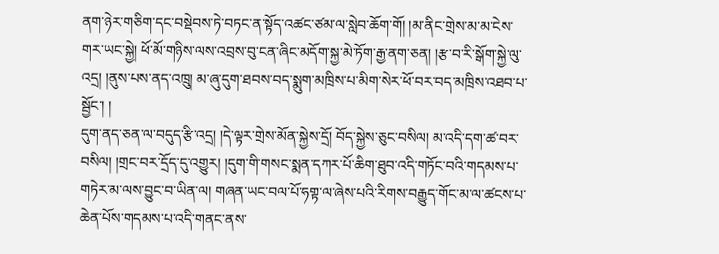ནག་ཉེར་གཅིག་དང་བསྡེབས་ཏེ་བཏང་ན་སྟོད་འཚང་ཙམ་ལ་སླེབ་ཆོག་གོ། །མ་ནིང་གྲེས་མ་མ་ངེས་གར་ཡང་སྐྱེ། ཕོ་མོ་གཉིས་ལས་འབྲས་བུ་ངན་ཞིང་མདོག་སྐྱ་མེ་ཏོག་རྒྱ་ནག་ཅན། །རྩ་བ་རི་སྒོག་སྐྱེ་ལུ་འདྲ། །ནུས་པས་ནད་འཁྲུ། མ་ཞུ་དུག་ཐབས་བད་སྨུག་མཁྲིས་པ་མིག་སེར་ཕོ་བར་བད་མཁྲིས་འཐབ་པ་སྦྱོང་། །
དུག་ནད་ཅན་ལ་བདུད་རྩི་འདྲ། །དེ་ལྟར་གྲེས་མོན་སྐྱེས་དྲོ། བོད་སྐྱེས་ཅུང་བསིལ། མ་འདི་དག་ཚ་བར་བསིལ། །གྲང་བར་དྲོད་དུ་འགྱུར། །དུག་གི་གསང་སྨན་དཀར་པོ་ཆིག་ཐུབ་འདི་གཏོང་བའི་གདམས་པ་གཏེར་མ་ལས་བྱུང་བ་ཡིན་ལ། གཞན་ཡང་བལ་པོ་ཧགྟ་ལ་ཞེས་པའི་རིགས་བརྒྱུད་གོང་མ་ལ་ཚངས་པ་ཆེན་པོས་གདམས་པ་འདི་གནང་ནས་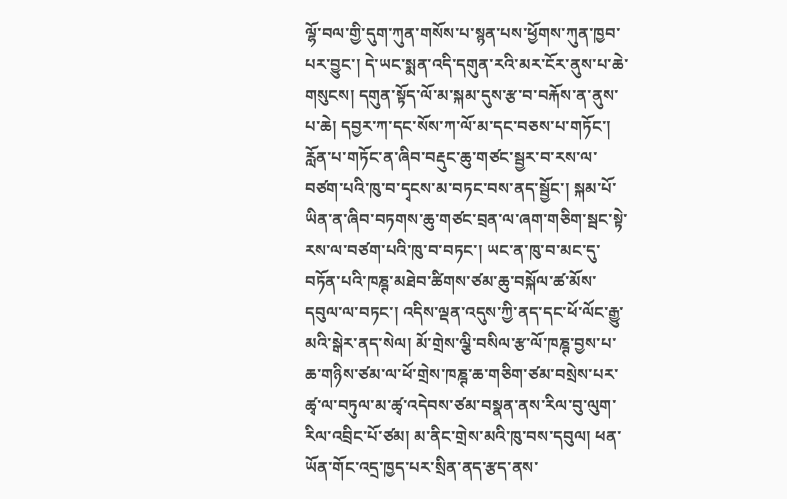ལྷོ་བལ་གྱི་དུག་ཀུན་གསོས་པ་སྙན་པས་ཕྱོགས་ཀུན་ཁྱབ་པར་བྱུང་། དེ་ཡང་སྨན་འདི་དགུན་རའི་མར་ངོར་ནུས་པ་ཆེ་གསུངས། དགུན་སྟོད་ལོ་མ་སྐམ་དུས་རྩ་བ་བརྐོས་ན་ནུས་པ་ཆེ། དབྱར་ཀ་དང་སོས་ཀ་ལོ་མ་དང་བཅས་པ་གཏོང་། རློན་པ་གཏོང་ན་ཞིབ་བརྡུང་ཆུ་གཙང་སྦྱར་བ་རས་ལ་བཙག་པའི་ཁུ་བ་དྭངས་མ་བཏང་བས་ནད་སྦྱོང་། སྐམ་པོ་ཡིན་ན་ཞིབ་བཏགས་ཆུ་གཙང་བྲན་ལ་ཞག་གཅིག་སྦང་སྟེ་རས་ལ་བཙག་པའི་ཁུ་བ་བཏང་། ཡང་ན་ཁུ་བ་མང་དུ་བཏོན་པའི་ཁཎྚ་མཐེབ་ཚིགས་ཙམ་ཆུ་བསྐོལ་ཚ་མོས་དབུལ་ལ་བཏང་། འདིས་ལྡན་འདུས་ཀྱི་ནད་དང་ཕོ་ལོང་རྒྱུ་མའི་སྒེར་ནད་སེལ། མོ་གྲེས་ལྕི་བསིལ་རྩ་ལོ་ཁཎྚ་བྱས་པ་ཆ་གཉིས་ཙམ་ལ་ཕོ་གྲེས་ཁཎྚ་ཆ་གཅིག་ཙམ་བསྲེས་པར་ཚྭ་ལ་བཏུལ་མ་ཚྭ་འདེབས་ཙམ་བསྣན་ནས་རིལ་བུ་ལུག་རིལ་འབྲིང་པོ་ཙམ། མ་ནིང་གྲེས་མའི་ཁུ་བས་དབུལ། ཕན་ཡོན་གོང་འདྲ་ཁྱད་པར་སྲིན་ནད་རྩད་ནས་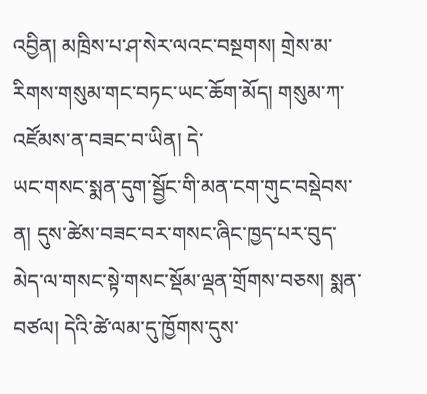འབྱིན། མཁྲིས་པ་ཤ་སེར་ལའང་བསྔགས། གྲེས་མ་རིགས་གསུམ་གང་བཏང་ཡང་ཆོག་མོད། གསུམ་ཀ་འཛོམས་ན་བཟང་བ་ཡིན། དེ་
ཡང་གསང་སྨན་དུག་སྦྱོང་གི་མན་ངག་གུང་བསྡེབས་ན། དུས་ཚེས་བཟང་བར་གསང་ཞིང་ཁྱད་པར་བུད་མེད་ལ་གསང་སྟེ་གསང་སྡོམ་ལྡན་གྲོགས་བཅས། སྨན་བཙལ། དེའི་ཚེ་ལམ་དུ་ཁྱོགས་དུས་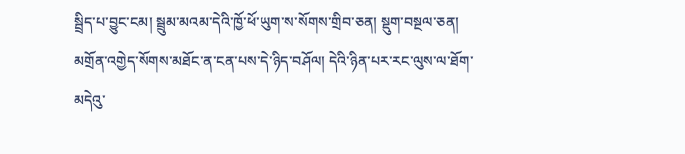སྦྲིད་པ་བྱུང་ངམ། སྦྲུམ་མའམ་དེའི་ཁྱོ་ཕོ་ཡུག་ས་སོགས་གྲིབ་ཅན། སྡུག་བསྔལ་ཅན། མགྲོན་འགྱེད་སོགས་མཐོང་ན་ངན་པས་དེ་ཉིད་བཤོལ། དེའི་ཉིན་པར་རང་ལུས་ལ་ཐོག་མདེའུ་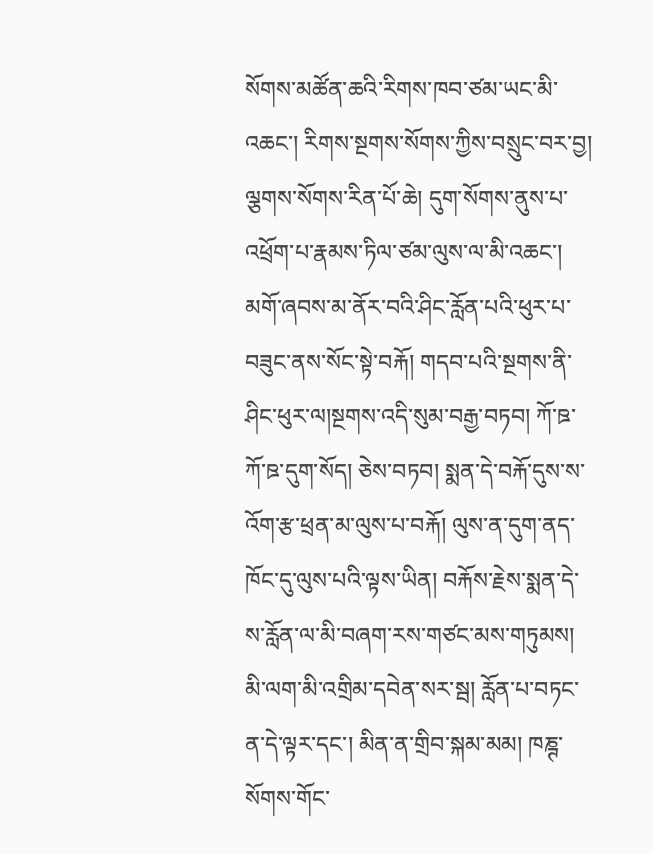སོགས་མཚོན་ཆའི་རིགས་ཁབ་ཙམ་ཡང་མི་འཆང་། རིགས་སྔགས་སོགས་ཀྱིས་བསྲུང་བར་བྱ། ལྕགས་སོགས་རིན་པོ་ཆེ། དུག་སོགས་ནུས་པ་འཕྲོག་པ་རྣམས་ཏིལ་ཙམ་ལུས་ལ་མི་འཆང་། མགོ་ཞབས་མ་ནོར་བའི་ཤིང་རློན་པའི་ཕུར་པ་བཟུང་ནས་སོང་སྟེ་བརྐོ། གདབ་པའི་སྔགས་ནི་ཤིང་ཕུར་ལ།སྔགས་འདི་སུམ་བརྒྱ་བཏབ། ཀོ་ཋ་ཀོ་ཋ་དུག་སོད། ཅེས་བཏབ། སྨན་དེ་བརྐོ་དུས་ས་འོག་རྩ་ཕྲན་མ་ལུས་པ་བརྐོ། ལུས་ན་དུག་ནད་ཁོང་དུ་ལུས་པའི་ལྟས་ཡིན། བརྐོས་རྗེས་སྨན་དེ་ས་རློན་ལ་མི་བཞག་རས་གཙང་མས་གཏུམས། མི་ལག་མི་འགྲིམ་དབེན་སར་སྦ། རློན་པ་བཏང་ན་དེ་ལྟར་དང་། མིན་ན་གྲིབ་སྐམ་མམ། ཁཎྚ་སོགས་གོང་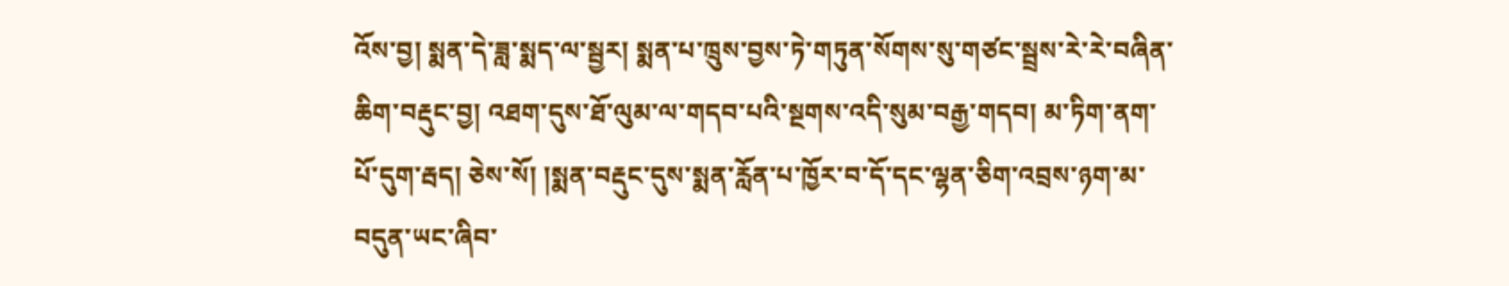འོས་བྱ། སྨན་དེ་ཟླ་སྨད་ལ་སྦྱར། སྨན་པ་ཁྲུས་བྱས་ཏེ་གཏུན་སོགས་སུ་གཙང་སྦྲས་རེ་རེ་བཞིན་ཆིག་བརྡུང་བྱ། འཐག་དུས་ཐོ་ལུམ་ལ་གདབ་པའི་སྔགས་འདི་སུམ་བརྒྱ་གདབ། མ་ཏིག་ནག་པོ་དུག་རྦད། ཅེས་སོ། །སྨན་བརྡུང་དུས་སྨན་རློན་པ་ཁྱོར་བ་དོ་དང་ལྷན་ཅིག་འབྲས་ཉག་མ་བདུན་ཡང་ཞིབ་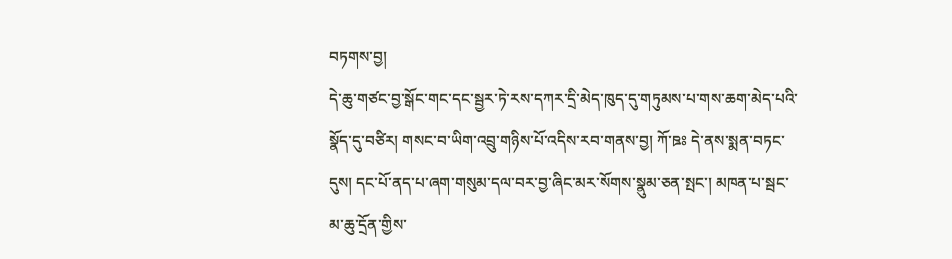བཏགས་བྱ།
དེ་ཆུ་གཙང་བྱ་སྒོང་གང་དང་སྦྱར་ཏེ་རས་དཀར་དྲི་མེད་ཁུད་དུ་གཏུམས་པ་གས་ཆག་མེད་པའི་སྣོད་དུ་བཙིར། གསང་བ་ཡིག་འབྲུ་གཉིས་པོ་འདིས་རབ་གནས་བྱ། ཀོ་ཋཿ དེ་ནས་སྨན་བཏང་དུས། དང་པོ་ནད་པ་ཞག་གསུམ་དལ་བར་བྱ་ཞིང་མར་སོགས་སྣུམ་ཅན་སྤང་། མཁན་པ་སྦང་མ་ཆུ་དྲོན་གྱིས་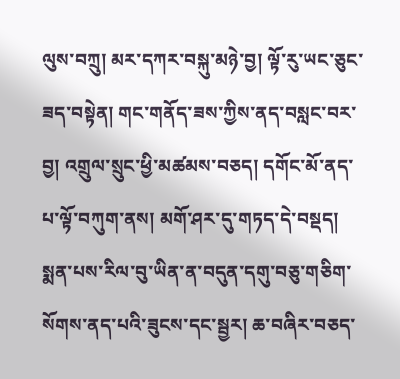ལུས་བཀྲུ། མར་དཀར་བསྐུ་མཉེ་བྱ། ལྟོ་རུ་ཡང་ཅུང་ཟད་བསྟེན། གང་གནོད་ཟས་ཀྱིས་ནད་བསླང་བར་བྱ། འགྲུལ་སྲུང་ཕྱི་མཚམས་བཅད། དགོང་མོ་ནད་པ་ལྟོ་བཀུག་ནས། མགོ་ཤར་དུ་གཏད་དེ་བསྡད། སྨན་པས་རིལ་བུ་ཡིན་ན་བདུན་དགུ་བཅུ་གཅིག་སོགས་ནད་པའི་ཟུངས་དང་སྦྱར། ཆ་བཞིར་བཅད་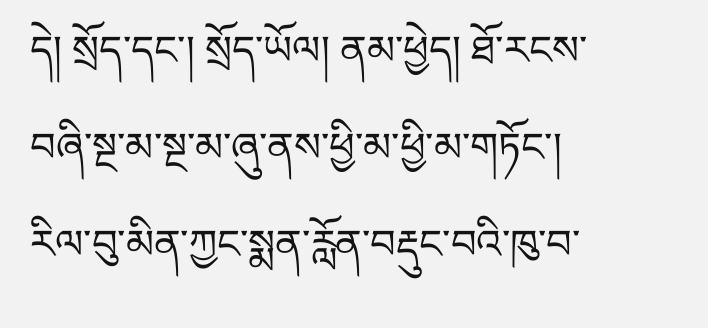དེ། སྲོད་དང་། སྲོད་ཡོལ། ནམ་ཕྱེད། ཐོ་རངས་བཞི་སྔ་མ་སྔ་མ་ཞུ་ནས་ཕྱི་མ་ཕྱི་མ་གཏོང་། རིལ་བུ་མིན་ཀྱང་སྨན་རློན་བརྡུང་བའི་ཁུ་བ་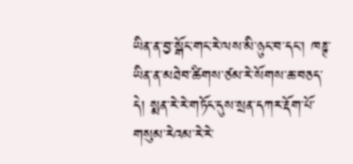ཡིན་ན་བྱ་སྒོང་གང་རེ་ལས་མི་ཉུང་བ་དང་། ཁཎྚ་ཡིན་ན་མཐེབ་ཚིགས་ཙམ་རེ་སོགས་ཆ་བཅད་དེ། སྨན་རེ་རེ་གཏོང་དུས་སྲན་དཀར་རྡོག་པོ་གསུམ་རེའམ་རེ་རེ་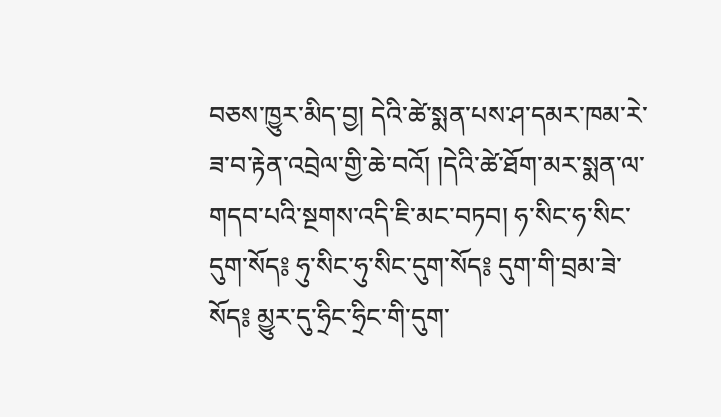བཅས་ཁྱུར་མིད་བྱ། དེའི་ཚེ་སྨན་པས་ཤ་དམར་ཁམ་རེ་ཟ་བ་རྟེན་འབྲེལ་གྱི་ཆེ་བའོ། །དེའི་ཚེ་ཐོག་མར་སྨན་ལ་གདབ་པའི་སྔགས་འདི་ཇི་མང་བཏབ། ཧ་སིང་ཧ་སིང་དུག་སོད༔ ཧུ་སིང་ཧུ་སིང་དུག་སོད༔ དུག་གི་བྲམ་ཟེ་སོད༔ མྱུར་དུ་ཧྲིང་ཧྲིང་གི་དུག་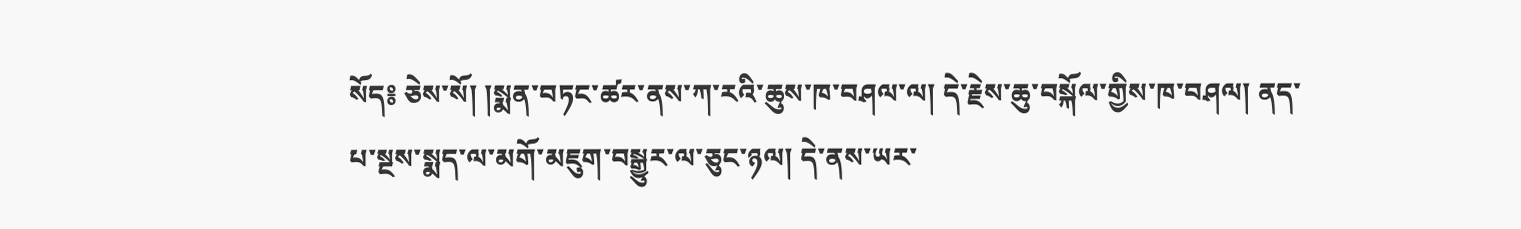སོད༔ ཅེས་སོ། །སྨན་བཏང་ཚར་ནས་ཀ་རའི་ཆུས་ཁ་བཤལ་ལ། དེ་རྗེས་ཆུ་བསྐོལ་གྱིས་ཁ་བཤལ། ནད་པ་སྔས་སྨད་ལ་མགོ་མཇུག་བསྒྱུར་ལ་ཅུང་ཉལ། དེ་ནས་ཡར་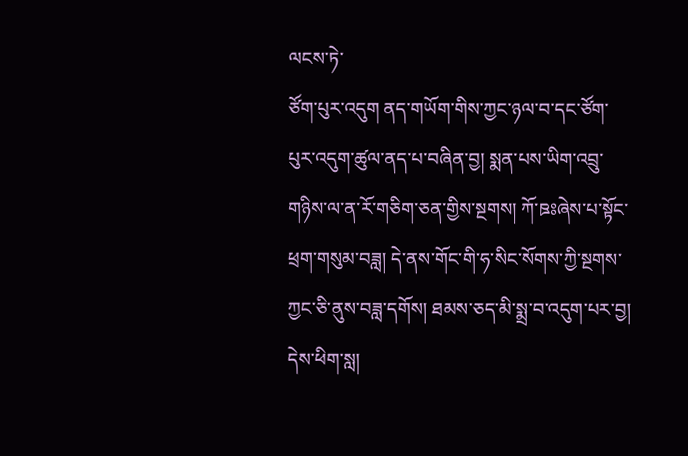ལངས་ཏེ་
ཙོག་པུར་འདུག ནད་གཡོག་གིས་ཀྱང་ཉལ་བ་དང་ཙོག་པུར་འདུག་ཚུལ་ནད་པ་བཞིན་བྱ། སྨན་པས་ཡིག་འབྲུ་གཉིས་ལ་ན་རོ་གཅིག་ཅན་གྱིས་སྔགས། ཀོ་ཋཿཞེས་པ་སྟོང་ཕྲག་གསུམ་བཟླ། དེ་ནས་གོང་གི་ཧ་སིང་སོགས་ཀྱི་སྔགས་ཀྱང་ཅི་ནུས་བཟླ་དགོས། ཐམས་ཅད་མི་སྨྲ་བ་འདུག་པར་བྱ། དེས་ཕིག་སླ།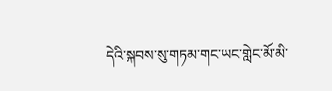དེའི་སྐབས་སུ་གཏམ་གང་ཡང་གླེང་མོ་མི་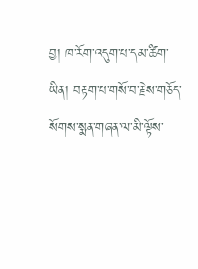བྱ། ཁ་རོག་འདུག་པ་དམ་ཚིག་ཡིན། བརྟག་པ་གསོ་བ་རྗེས་གཅོད་སོགས་སྨན་གཞན་ལ་མི་ལྟོས་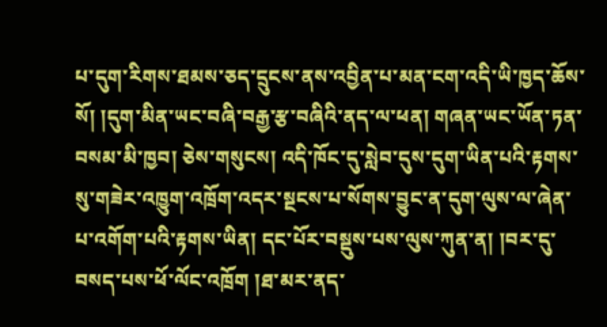པ་དུག་རིགས་ཐམས་ཅད་དྲུངས་ནས་འབྱིན་པ་མན་ངག་འདི་ཡི་ཁྱད་ཆོས་སོ། །དུག་མིན་ཡང་བཞི་བརྒྱ་རྩ་བཞིའི་ནད་ལ་ཕན། གཞན་ཡང་ཡོན་ཏན་བསམ་མི་ཁྱབ། ཅེས་གསུངས། འདི་ཁོང་དུ་སླེབ་དུས་དུག་ཡིན་པའི་རྟགས་སུ་གཟེར་འཁྱུག་འཁྲོག་འདར་སྔངས་པ་སོགས་བྱུང་ན་དུག་ལུས་ལ་ཞེན་པ་འགོག་པའི་རྟགས་ཡིན། དང་པོར་བསྡུས་པས་ལུས་ཀུན་ན། །བར་དུ་བསད་པས་ཕོ་ལོང་འཁྲོག །ཐ་མར་ནད་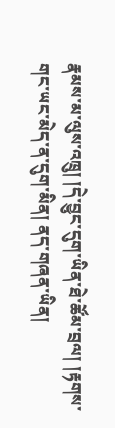རྣམས་མ་ལུས་འཁྲུ། །དེ་བྱུང་དུག་ཡིན་ཐེ་ཚོམ་བྲལ། །རྟགས་གང་ཡང་མེད་ན་དུག་མིན། ནད་གཞན་ཡིན།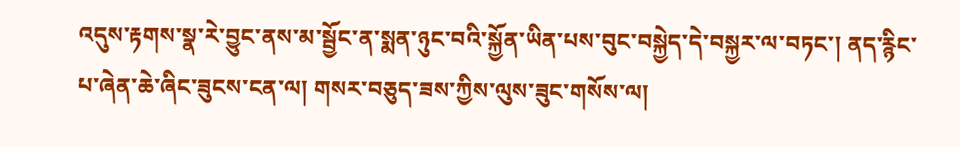འདུས་རྟགས་སྣ་རེ་བྱུང་ནས་མ་སྦྱོང་ན་སྨན་ཉུང་བའི་སྐྱོན་ཡིན་པས་བུང་བསྐྱེད་དེ་བསྐྱར་ལ་བཏང་། ནད་རྙིང་པ་ཞེན་ཆེ་ཞིང་ཟུངས་ངན་ལ། གསར་བཅུད་ཟས་ཀྱིས་ལུས་ཟུང་གསོས་ལ།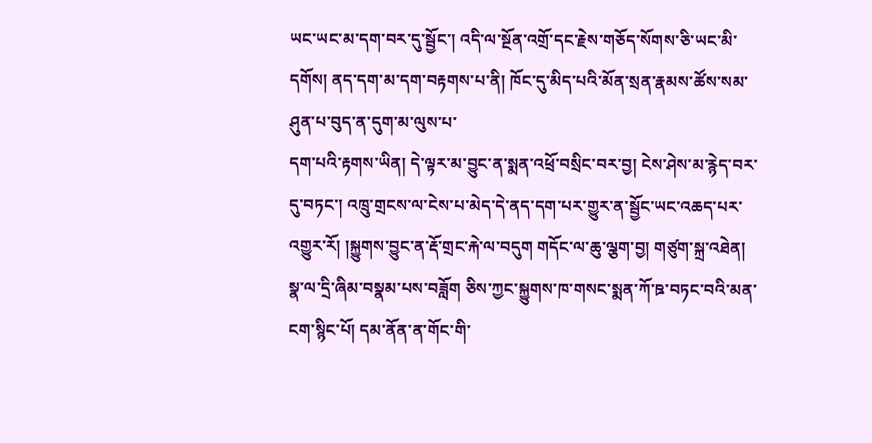ཡང་ཡང་མ་དག་བར་དུ་སྦྱོང་། འདི་ལ་སྔོན་འགྲོ་དང་རྗེས་གཅོད་སོགས་ཅི་ཡང་མི་དགོས། ནད་དག་མ་དག་བརྟགས་པ་ནི། ཁོང་དུ་མིད་པའི་མོན་སྲན་རྣམས་ཚོས་སམ་ཤུན་པ་བུད་ན་དུག་མ་ལུས་པ་
དག་པའི་རྟགས་ཡིན། དེ་ལྟར་མ་བྱུང་ན་སྨན་འཕྲོ་བསྲིང་བར་བྱ། ངེས་ཤེས་མ་རྙེད་བར་དུ་བཏང་། འཁྲུ་གྲངས་ལ་ངེས་པ་མེད་དེ་ནད་དག་པར་གྱུར་ན་སྦྱོང་ཡང་འཆད་པར་འགྱུར་རོ། །སྐྱུགས་བྱུང་ན་རྡོ་གྲང་རྐེ་ལ་བདུག གདོང་ལ་ཆུ་ལྕག་བྱ། གཙུག་སྐྲ་འཐེན། སྣ་ལ་དྲི་ཞིམ་བསྣམ་པས་བཟློག ཅིས་ཀྱང་སྐྱུགས་ཁ་གསང་སྨན་ཀོ་ཋ་བཏང་བའི་མན་ངག་སྙིང་པོ། དམ་ནོན་ན་གོང་གི་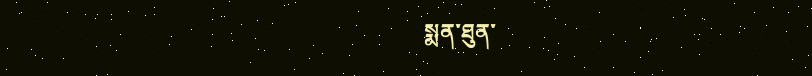སྨན་ཐུན་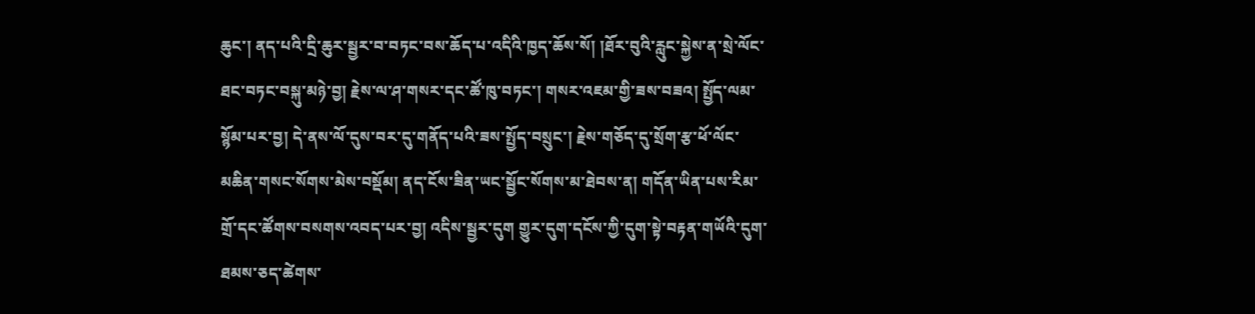ཆུང་། ནད་པའི་དྲི་ཆུར་སྦྱར་བ་བཏང་བས་ཆོད་པ་འདིའི་ཁྱད་ཆོས་སོ། །ཐོར་བུའི་རླུང་སྐྱེས་ན་སྲེ་ལོང་ཐང་བཏང་བསྐུ་མཉེ་བྱ། རྗེས་ལ་ཤ་གསར་དང་ཚོ་ཁུ་བཏང་། གསར་འཇམ་གྱི་ཟས་བཟའ། སྤྱོད་ལམ་སྙོམ་པར་བྱ། དེ་ནས་ལོ་དུས་བར་དུ་གནོད་པའི་ཟས་སྤྱོད་བསྲུང་། རྗེས་གཅོད་དུ་སྲོག་རྩ་ཕོ་ལོང་མཆིན་གསང་སོགས་མེས་བསྡོམ། ནད་ངོས་ཟིན་ཡང་སྦྱོང་སོགས་མ་ཐེབས་ན། གདོན་ཡིན་པས་རིམ་གྲོ་དང་ཚོགས་བསགས་འབད་པར་བྱ། འདིས་སྦྱར་དུག གྱུར་དུག་དངོས་ཀྱི་དུག་སྟེ་བརྟན་གཡོའི་དུག་ཐམས་ཅད་ཚེགས་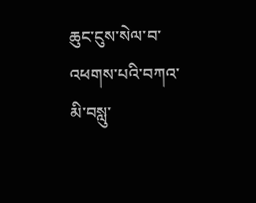ཆུང་ངུས་སེལ་བ་འཕགས་པའི་བཀའ་མི་བསླུ་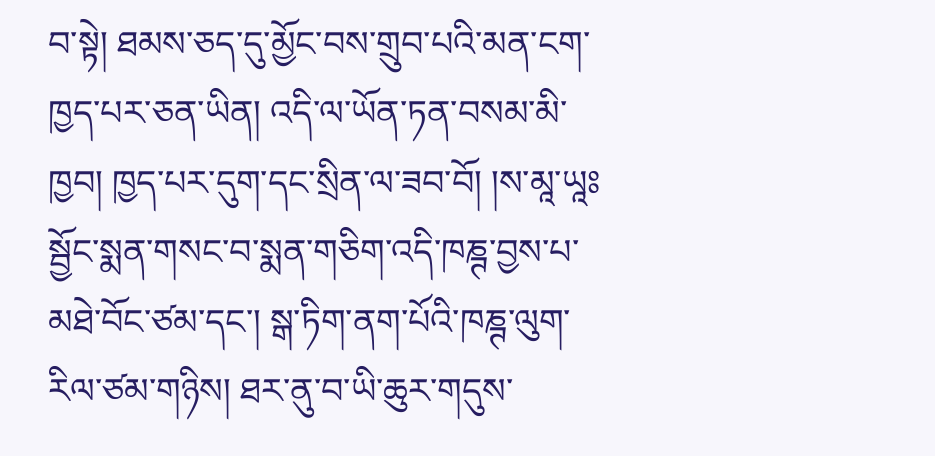བ་སྟེ། ཐམས་ཅད་དུ་མྱོང་བས་གྲུབ་པའི་མན་ངག་ཁྱད་པར་ཅན་ཡིན། འདི་ལ་ཡོན་ཏན་བསམ་མི་ཁྱབ། ཁྱད་པར་དུག་དང་སྲིན་ལ་ཟབ་བོ། །ས་མཱ་ཡཱཿ སྦྱོང་སྨན་གསང་བ་སྨན་གཅིག་འདི་ཁཎྚ་བྱས་པ་མཐེ་བོང་ཙམ་དང་། སྒ་ཏིག་ནག་པོའི་ཁཎྚ་ལུག་རིལ་ཙམ་གཉིས། ཐར་ནུ་བ་ཡི་ཆུར་གདུས་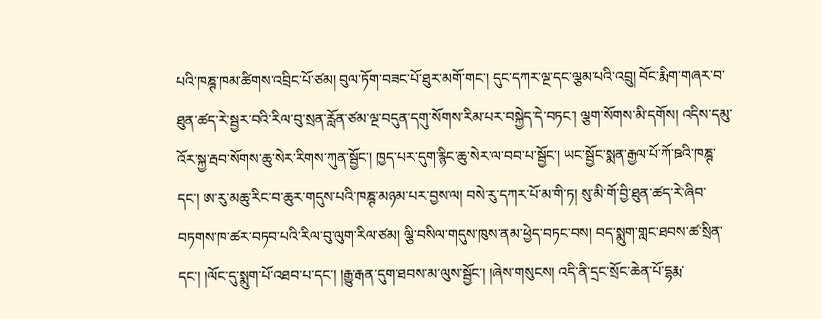པའི་ཁཎྚ་ཁམ་ཚིགས་འབྲིང་པོ་ཙམ། བུལ་ཏོག་བཟང་པོ་ཐུར་མགོ་གང་། དུང་དཀར་ལྔ་དང་ལྕམ་པའི་འབྲུ། བོང་རྨིག་གཞར་བ་
ཐུན་ཚད་རེ་སྦྱར་བའི་རིལ་བུ་སྲན་རློན་ཙམ་ལྔ་བདུན་དགུ་སོགས་རིམ་པར་བསྐྱེད་དེ་བཏང་། ལྕག་སོགས་མི་དགོས། འདིས་དམུ་འོར་སྐྱ་རྦབ་སོགས་ཆུ་སེར་རིགས་ཀུན་སྦྱོང་། ཁྱད་པར་དུག་རྙིང་ཆུ་སེར་ལ་བབ་པ་སྦྱོང་། ཡང་སྦྱོང་སྨན་རྒྱལ་པོ་ཀོ་ཋའི་ཁཎྚ་དང་། ཨ་རུ་མཆུ་རིང་བ་ཆུར་གདུས་པའི་ཁཎྚ་མཉམ་པར་བྱས་ལ། བསེ་རུ་དཀར་པོ་མ་གི་ཏ། སུ་མི་གོ་བྱི་ཐུན་ཚད་རེ་ཞིབ་བཏགས་ཁ་ཚར་བཏབ་པའི་རིལ་བུ་ལུག་རིལ་ཙམ། ལྕི་བསིལ་གདུས་ཁུས་ནམ་ཕྱེད་བཏང་བས། བད་སྨུག་གླང་ཐབས་ཚ་སྲིན་དང་། །ལོང་དུ་སྨུག་པོ་འཐབ་པ་དང་། །རྒྱུ་རྒན་དུག་ཐབས་མ་ལུས་སྦྱོང་། །ཞེས་གསུངས། འདི་ནི་དྲང་སྲོང་ཆེན་པོ་དྷརྨ་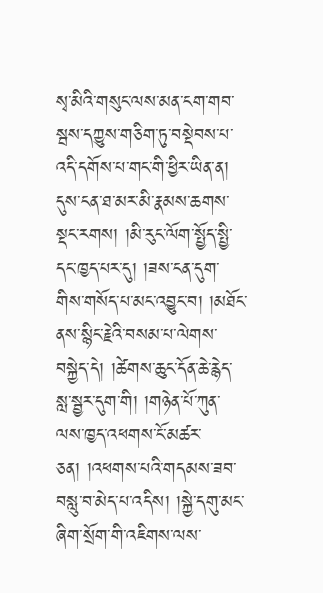སྭ་མིའི་གསུང་ལས་མན་ངག་གབ་སྦས་དཀྱུས་གཅིག་ཏུ་བསྡེབས་པ་འདི་དགོས་པ་གང་གི་ཕྱིར་ཡིན་ན། དུས་ངན་ཐ་མར་མི་རྣམས་ཆགས་སྡང་རགས། །མི་རུང་ལོག་སྤྱོད་སྤྱི་དང་ཁྱད་པར་དུ། །ཟས་ངན་དུག་གིས་གསོད་པ་མང་འབྱུང་བ། །མཐོང་ནས་སྙིང་རྗེའི་བསམ་པ་ལེགས་བསྐྱེད་དེ། །ཚེགས་ཆུང་དོན་ཆེ་རྙེད་སླ་སྦྱར་དུག་གི། །གཉེན་པོ་ཀུན་ལས་ཁྱད་འཕགས་ངོ་མཚར་ཅན། །འཕགས་པའི་གདམས་ཟབ་བསླུ་བ་མེད་པ་འདིས། །སྐྱེ་དགུ་མང་ཞིག་སྲོག་གི་འཇིགས་ལས་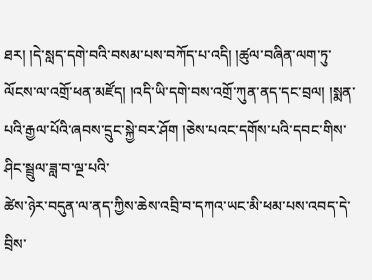ཐར། །དེ་སླད་དགེ་བའི་བསམ་པས་བཀོད་པ་འདི། །ཚུལ་བཞིན་ལག་ཏུ་ལོངས་ལ་འགྲོ་ཕན་མཛོད། །འདི་ཡི་དགེ་བས་འགྲོ་ཀུན་ནད་དང་བྲལ། །སྨན་པའི་རྒྱལ་པོའི་ཞབས་དྲུང་སྐྱེ་བར་ཤོག །ཅེས་པའང་དགོས་པའི་དབང་གིས་ཤིང་སྦྲུལ་ཟླ་བ་ལྔ་པའི་
ཚེས་ཉེར་བདུན་ལ་ནད་ཀྱིས་ཆེས་འབྲི་བ་དཀའ་ཡང་མི་ཕམ་པས་འབད་དེ་བྲིས་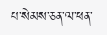པ་སེམས་ཅན་ལ་ཕན་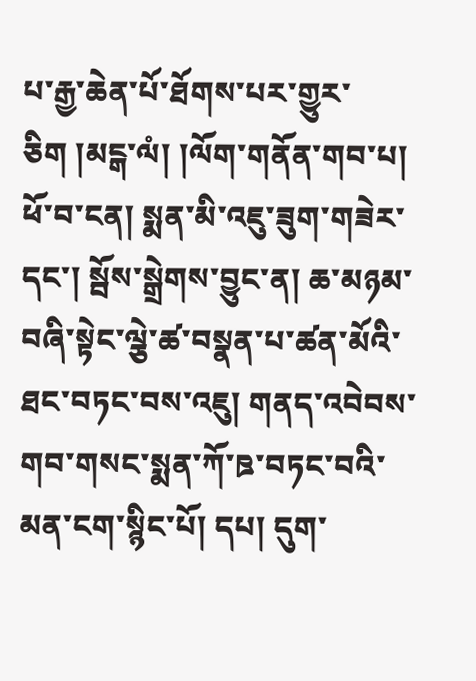པ་རྒྱ་ཆེན་པོ་ཐོགས་པར་གྱུར་ཅིག །མངྒ་ལཾ། །ལོག་གནོན་གབ་པ། ཕོ་བ་ངན། སྨན་མི་འཇུ་ཟུག་གཟེར་དང་། སྦོས་སྒྲེགས་བྱུང་ན། ཆ་མཉམ་བཞི་སྟེང་ལྕེ་ཚ་བསྣན་པ་ཚན་མོའི་ཐང་བཏང་བས་འཇུ། གནད་འབེབས་གབ་གསང་སྨན་ཀོ་ཋ་བཏང་བའི་མན་ངག་སྙིང་པོ། དཔ། དུག་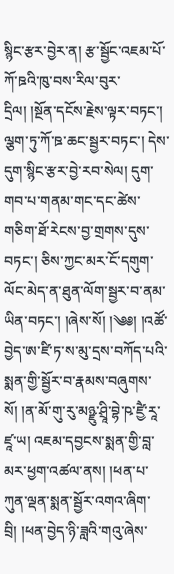སྙིང་རྩར་བྱེར་ན། རྩ་སྦྱོང་འཇམ་པོ་ཀོ་ཋའི་ཁུ་བས་རིལ་བུར་དྲིལ། །སྔོན་དངོས་རྗེས་ལྟར་བཏང་། ལྕག་ཏུ་ཀོ་ཋ་ཆང་སྦྱར་བཏང་། དེས་དུག་སྙིང་རྩར་བྱེ་རབ་སེལ། དུག་གབ་པ་གནམ་གང་དང་ཚེས་གཅིག་ཐོ་རེངས་བྱ་གྲགས་དུས་བཏང་། ཅིས་ཀྱང་མར་ངོ་དགུག་ལོང་མེད་ན་ཐུན་ལོག་སྦྱར་བ་ནམ་ཡིན་བཏང་། །ཞེས་སོ། །༄༅། །འཚོ་བྱེད་ཨ་ཛི་ཏ་ས་མུ་དྲས་བཀོད་པའི་སྨན་གྱི་སྦྱོར་བ་རྣམས་བཞུགས་སོ། །ན་མོ་གུ་རུ་མཉྫུ་ཤྲཱི་བྷེ་ཥ་ཛྱཻ་རཱ་ཛཱ་ཡ། འཇམ་དབྱངས་སྨན་གྱི་བླ་མར་ཕྱག་འཚལ་ནས། །ཕན་པ་ཀུན་ལྡན་སྨན་སྦྱོར་འགའ་ཞིག་བྲི། །ཕན་བྱེད་ཉི་ཟླའི་གའུ་ཞེས་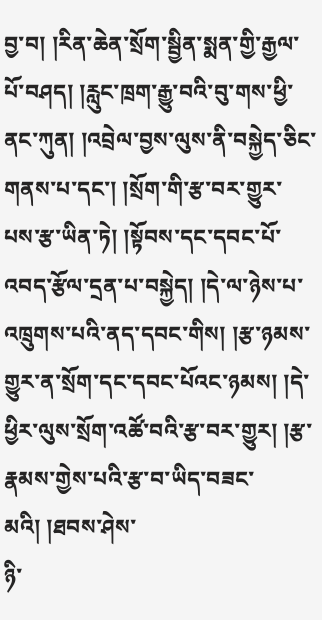བྱ་བ། །རིན་ཆེན་སྲོག་སྦྱིན་སྨན་གྱི་རྒྱལ་པོ་བཤད། །རླུང་ཁྲག་རྒྱུ་བའི་བུ་གས་ཕྱི་ནང་ཀུན། །འབྲེལ་བྱས་ལུས་ནི་བསྐྱེད་ཅིང་གནས་པ་དང་། །སྲོག་གི་རྩ་བར་གྱུར་པས་རྩ་ཡིན་ཏེ། །སྟོབས་དང་དབང་པོ་འབད་རྩོལ་དྲན་པ་བསྐྱེད། །དེ་ལ་ཉེས་པ་འཁྲུགས་པའི་ནད་དབང་གིས། །རྩ་ཉམས་གྱུར་ན་སྲོག་དང་དབང་པོའང་ཉམས། །དེ་ཕྱིར་ལུས་སྲོག་འཚོ་བའི་རྩ་བར་གྱུར། །རྩ་རྣམས་གྱེས་པའི་རྩ་བ་ཡིད་བཟང་མའི། །ཐབས་ཤེས་
ཉི་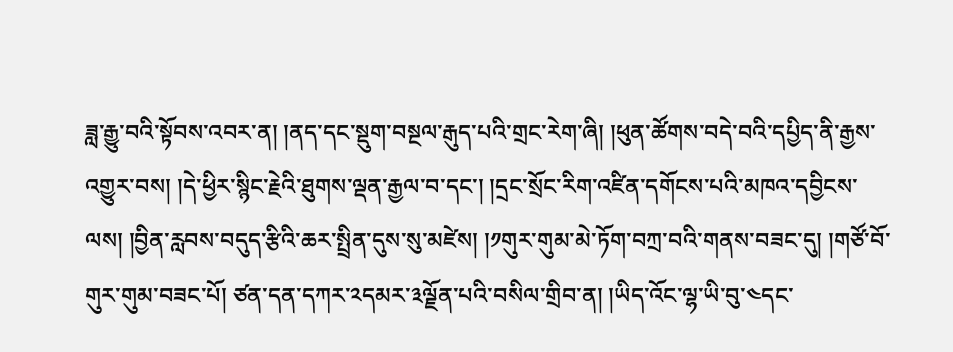ཟླ་རྒྱུ་བའི་སྟོབས་འབར་ན། །ནད་དང་སྡུག་བསྔལ་རྒུད་པའི་གྲང་རེག་ཞི། །ཕུན་ཚོགས་བདེ་བའི་དཔྱིད་ནི་རྒྱས་འགྱུར་བས། །དེ་ཕྱིར་སྙིང་རྗེའི་ཐུགས་ལྡན་རྒྱལ་བ་དང་། །དྲང་སྲོང་རིག་འཛིན་དགོངས་པའི་མཁའ་དབྱིངས་ལས། །བྱིན་རླབས་བདུད་རྩིའི་ཆར་སྤྲིན་དུས་སུ་མཛེས། །༡གུར་གུམ་མེ་ཏོག་བཀྲ་བའི་གནས་བཟང་དུ། །གཙོ་བོ་གུར་གུམ་བཟང་པོ། ཙན་དན་དཀར་༢དམར་༣ལྗོན་པའི་བསིལ་གྲིབ་ན། །ཡིད་འོང་ལྷ་ཡི་བུ་༤དང་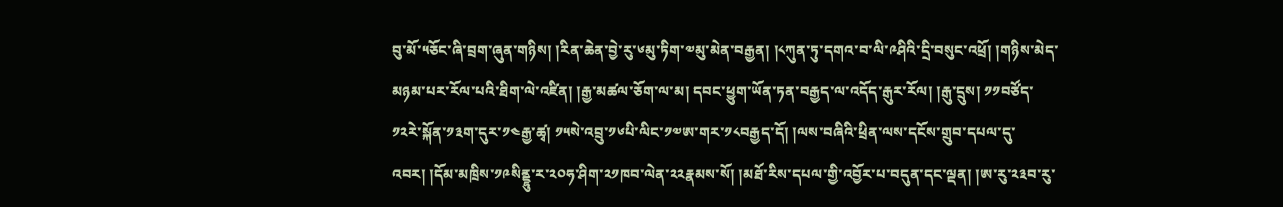བུ་མོ་༥ཅོང་ཞི་བྲག་ཞུན་གཉིས། །རིན་ཆེན་བྱེ་རུ་༦མུ་ཏིག་༧མུ་མེན་བརྒྱན། །༨ཀུན་ཏུ་དགའ་བ་ལི་༩ཤིའི་དྲི་བསུང་འཕྲོ། །གཉིས་མེད་མཉམ་པར་རོལ་པའི་ཐིག་ལེ་འཛིན། །རྒྱ་མཚལ་ཅོག་ལ་མ། དབང་ཕྱུག་ཡོན་ཏན་བརྒྱད་ལ་འདོད་རྒུར་རོལ། །རྒུ་དྲུས། ༡༡བཙོད་༡༢རེ་སྐོན་༡༣ག་དུར་༡༤རྒྱ་ཚྭ། ༡༥སེ་འབྲུ་༡༦པི་ལིང་༡༧ཨ་གར་༡༨བརྒྱད་དོ། །ལས་བཞིའི་ཕྲིན་ལས་དངོས་གྲུབ་དཔལ་དུ་འབར། །དོམ་མཁྲིས་༡༩སིནྡྷུ་ར་༢༠ཧ་ཤིག་༢༡ཁབ་ལེན་༢༢རྣམས་སོ། །མཐོ་རིས་དཔལ་གྱི་འབྱོར་པ་བདུན་དང་ལྡན། །ཨ་རུ་༢༣བ་རུ་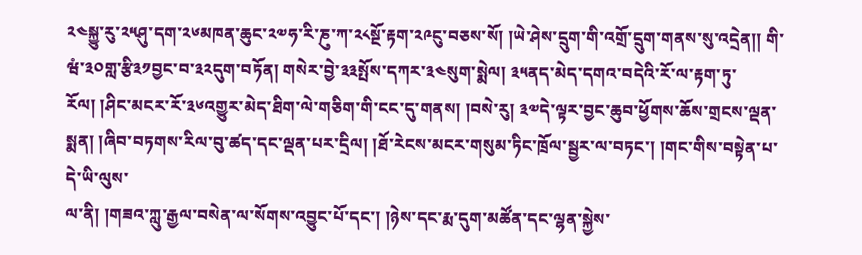༢༤སྐྱུ་རུ་༢༥ཤུ་དག་༢༦མཁན་ཆུང་༢༧ཧ་རི་ཎུ་ཀ་༢༨སྔོ་རྟག་༢༩ངུ་བཅས་སོ། །ཡེ་ཤེས་དྲུག་གི་འགྲོ་དྲུག་གནས་སུ་འདྲེན།། གི་ཝཾ་༣༠གླ་རྩི༣༡བྱང་བ་༣༢དུག་བཏོན། གསེར་བྱེ་༣༣སྤོས་དཀར་༣༤སུག་སྨེལ། ༣༥ནད་མེད་དགའ་བདེའི་རོ་ལ་རྟག་ཏུ་རོལ། །ཤིང་མངར་རོ་༣༦འགྱུར་མེད་ཐིག་ལེ་གཅིག་གི་ངང་དུ་གནས། །བསེ་རུ། ༣༧དེ་ལྟར་བྱང་ཆུབ་ཕྱོགས་ཆོས་གྲངས་ལྡན་སྨན། །ཞིབ་བཏགས་རིལ་བུ་ཚད་དང་ལྡན་པར་དྲིལ། །ཐོ་རེངས་མངར་གསུམ་ཏིང་ཁྲོལ་སྦྱར་ལ་བཏང་། །གང་གིས་བསྟེན་པ་དེ་ཡི་ལུས་
ལ་ནི། །གཟའ་ཀླུ་རྒྱལ་བསེན་ལ་སོགས་འབྱུང་པོ་དང་། །ཉེས་དང་རྨ་དུག་མཚོན་དང་ལྷན་སྐྱེས་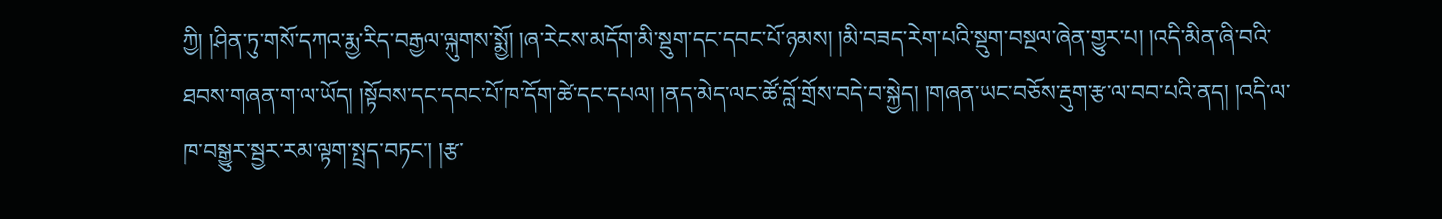ཀྱི། །ཤིན་ཏུ་གསོ་དཀའ་རྨྱ་རིད་བརྒྱལ་ལྐུགས་སྨྱོ། །ཞ་རེངས་མདོག་མི་སྡུག་དང་དབང་པོ་ཉམས། །མི་བཟད་རེག་པའི་སྡུག་བསྔལ་ཞེན་གྱུར་པ། །འདི་མིན་ཞི་བའི་ཐབས་གཞན་ག་ལ་ཡོད། །སྟོབས་དང་དབང་པོ་ཁ་དོག་ཚེ་དང་དཔལ། །ནད་མེད་ལང་ཚོ་བློ་གྲོས་བདེ་བ་སྐྱེད། །གཞན་ཡང་བཅོས་རྡུག་རྩ་ལ་བབ་པའི་ནད། །འདི་ལ་ཁ་བསྒྱུར་སྦྱར་རམ་ལྟག་སྤྲད་བཏང་། །རྩ་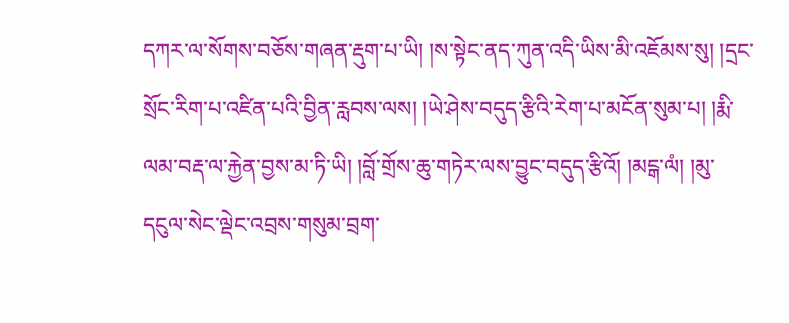དཀར་ལ་སོགས་བཅོས་གཞན་རྡུག་པ་ཡི། །ས་སྟེང་ནད་ཀུན་འདི་ཡིས་མི་འཇོམས་སུ། །དྲང་སྲོང་རིག་པ་འཛིན་པའི་བྱིན་རླབས་ལས། །ཡེ་ཤེས་བདུད་རྩིའི་རེག་པ་མངོན་སུམ་པ། །རྨི་ལམ་བརྡ་ལ་རྐྱེན་བྱས་མ་ཏི་ཡི། །བློ་གྲོས་ཆུ་གཏེར་ལས་བྱུང་བདུད་རྩིའོ། །མངྒ་ལཾ། །མུ་དངུལ་སེང་ལྡེང་འབྲས་གསུམ་བྲག་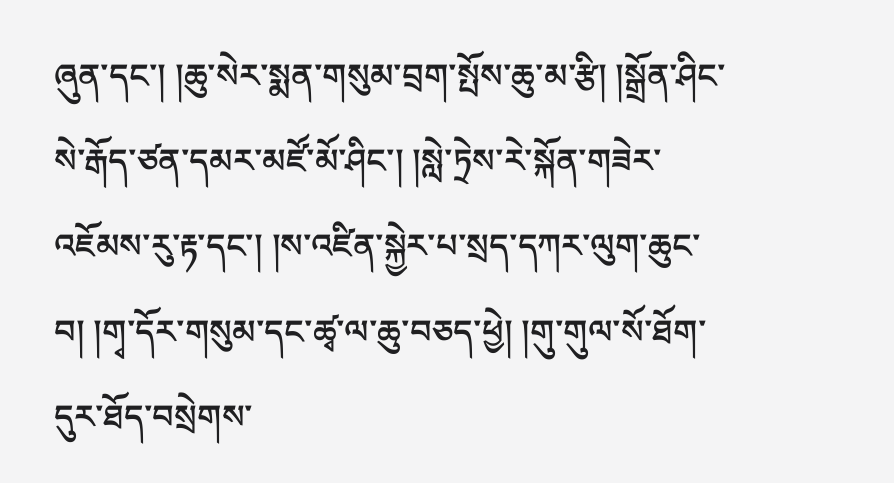ཞུན་དང་། །ཆུ་སེར་སྨན་གསུམ་བྲག་སྤོས་ཆུ་མ་རྩི། །སྒྲོན་ཤིང་སེ་རྒོད་ཙན་དམར་མཛོ་མོ་ཤིང་། །སླེ་ཏྲེས་རེ་སྐོན་གཟེར་འཇོམས་རུ་རྟ་དང་། །ས་འཛིན་སྐྱེར་པ་སྲད་དཀར་ལུག་ཆུང་བ། །གྭ་དོར་གསུམ་དང་ཚྭ་ལ་ཆུ་བཅད་ཕྱེ། །གུ་གུལ་སོ་ཐོག་དུར་ཐོད་བསྲེགས་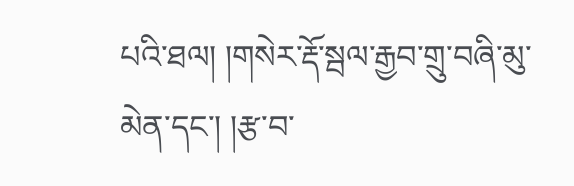པའི་ཐལ། །གསེར་རྡོ་སྦལ་རྒྱབ་གྲུ་བཞི་མུ་མེན་དང་། །རྩ་བ་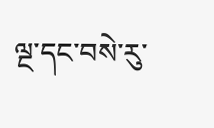ལྔ་དང་བསེ་རུ་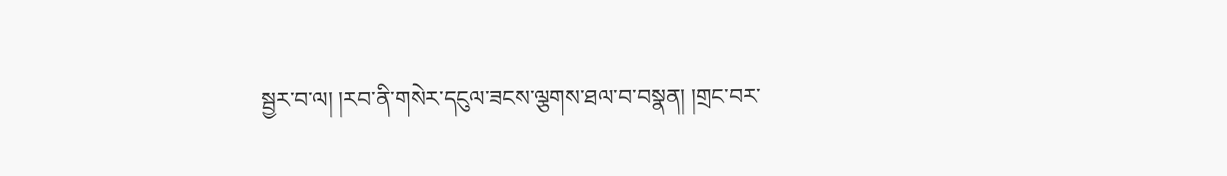སྦྱར་བ་ལ། །རབ་ནི་གསེར་དངུལ་ཟངས་ལྕགས་ཐལ་བ་བསྣན། །གྲང་བར་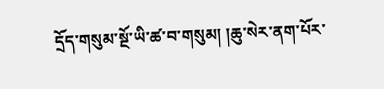དྲོད་གསུམ་སྔོ་ཡི་ཚ་བ་གསུམ། །ཆུ་སེར་ནག་པོར་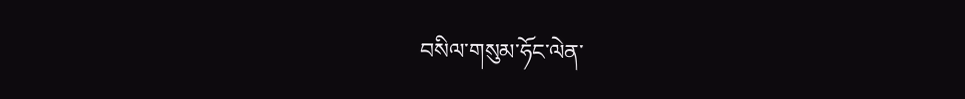བསིལ་གསུམ་ཧོང་ལེན་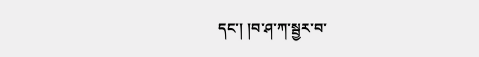དང་། །བ་ཤ་ཀ་སྦྱར་བ་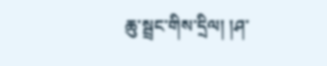ཆུ་སྦྲང་གིས་དྲིལ། །ཤ་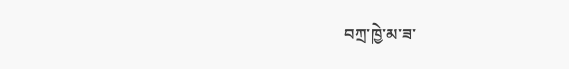བཀྲ་ཁྱེ་མ་ཟ་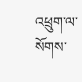འཕྲུག་ལ་སོགས་